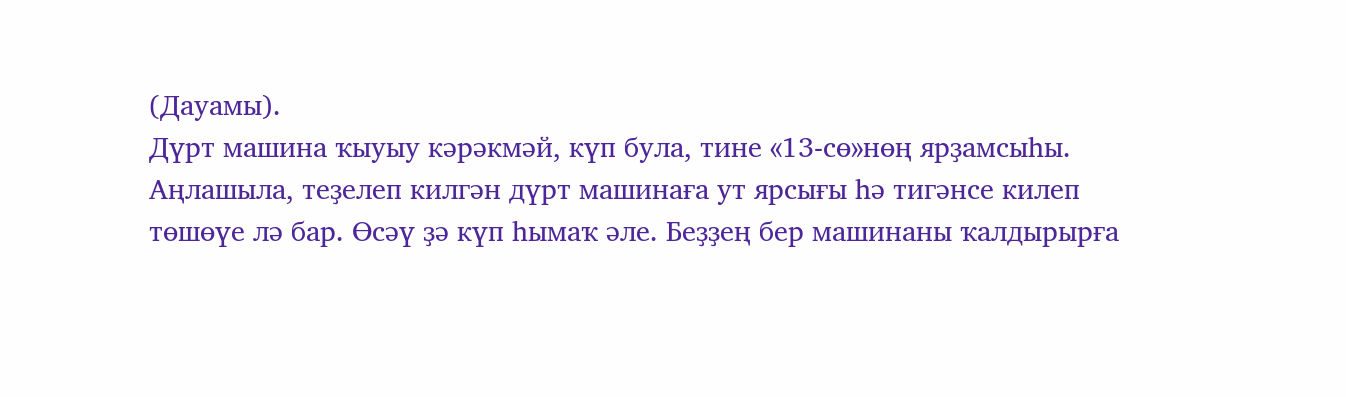(Дауамы).
Дүрт машина ҡыуыу кәрәкмәй, күп була, тине «13-сө»нөң ярҙамсыһы. Аңлашыла, теҙелеп килгән дүрт машинаға ут ярсығы һә тигәнсе килеп төшөүе лә бар. Өсәү ҙә күп һымаҡ әле. Беҙҙең бер машинаны ҡалдырырға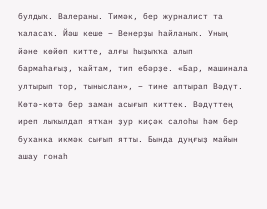булдыҡ. Валераны. Тимәк, бер журналист та ҡаласаҡ. Йәш кеше – Венерҙы һайланыҡ. Уның йәне көйөп китте, алғы һыҙыҡҡа алып бармаһағыҙ, ҡайтам, тип ебәрҙе. «Бар, машинала ултырып тор, тыныслан», – тине аптырап Вәдүт.
Көтә-көтә бер заман асығып киттек. Вәдүттең иреп лыҡылдап ятҡан ҙур киҫәк салоһы һәм бер буханка икмәк сығып ятты. Бында дуңғыҙ майын ашау гонаһ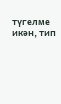түгелме икән, тип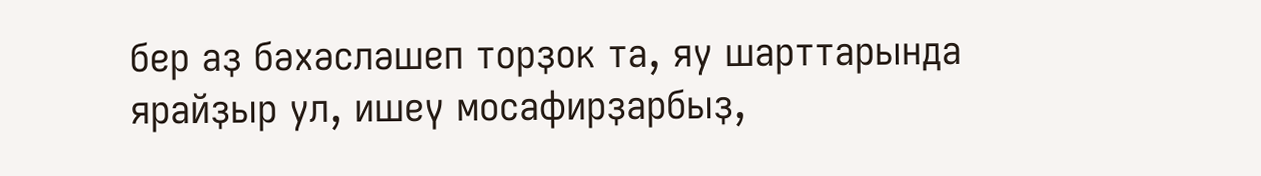бер аҙ бәхәсләшеп торҙок та, яу шарттарында ярайҙыр ул, ишеү мосафирҙарбыҙ,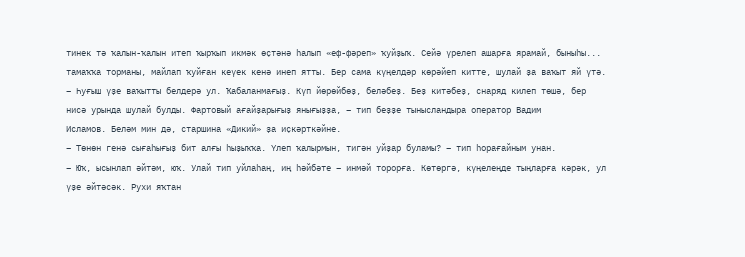тинек тә ҡалын-ҡалын итеп ҡырҡып икмәк өҫтәнә һалып «еф-фәреп» ҡуйҙыҡ. Сейә үрелеп ашарға ярамай, быныһы... тамаҡҡа торманы, майлап ҡуйған кеүек кенә инеп ятты. Бер сама күңелдәр көрәйеп китте, шулай ҙа ваҡыт яй үтә.
– Һуғыш үҙе ваҡытты белдерә ул. Ҡабаланмағыҙ. Күп йөрөйбөҙ, беләбеҙ. Беҙ китәбеҙ, снаряд килеп төшә, бер нисә урында шулай булды. Фартовый ағайҙарығыҙ янығыҙҙа, – тип беҙҙе тынысландыра оператор Вадим
Исламов. Беләм мин дә, старшина «Дикий» ҙа иҫкәрткәйне.
– Төнөн генә сығаһығыҙ бит алғы һыҙыҡҡа. Үлеп ҡалырмын, тигән уйҙар буламы? – тип һорағайным унан.
– Юҡ, ысынлап әйтәм, юҡ. Улай тип уйлаһаң, иң һәйбәте – инмәй торорға. Көтөргә, күңелеңде тыңларға кәрәк, ул үҙе әйтәсәк. Рухи яҡтан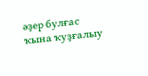әҙер булғас ҡына ҡуҙғалыу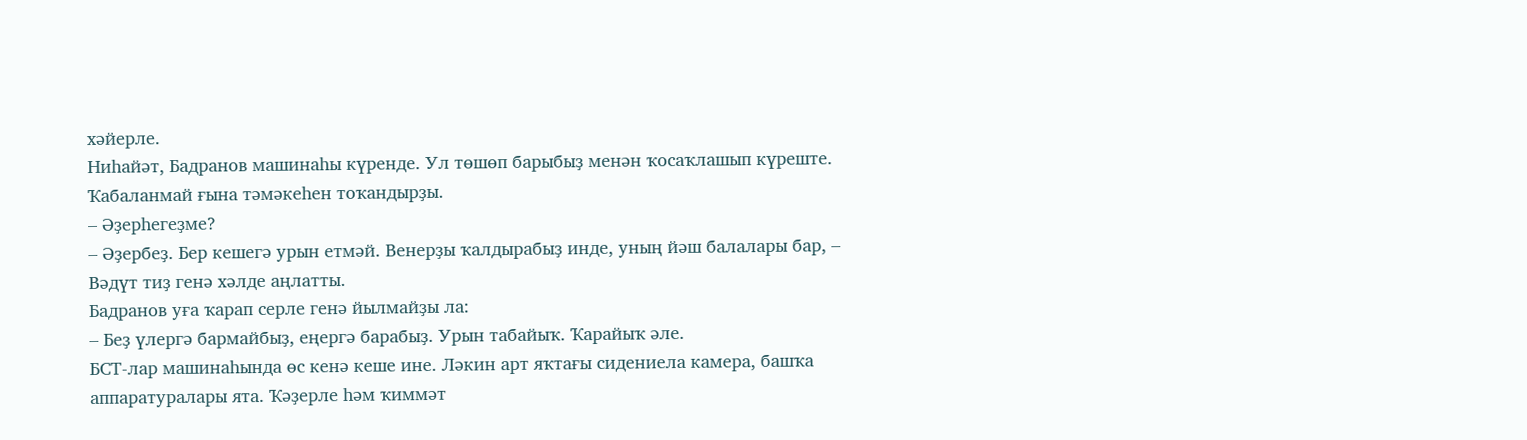хәйерле.
Ниһайәт, Бадранов машинаһы күренде. Ул төшөп барыбыҙ менән ҡосаҡлашып күреште. Ҡабаланмай ғына тәмәкеһен тоҡандырҙы.
– Әҙерһегеҙме?
– Әҙербеҙ. Бер кешегә урын етмәй. Венерҙы ҡалдырабыҙ инде, уның йәш балалары бар, – Вәдүт тиҙ генә хәлде аңлатты.
Бадранов уға ҡарап серле генә йылмайҙы ла:
– Беҙ үлергә бармайбыҙ, еңергә барабыҙ. Урын табайыҡ. Ҡарайыҡ әле.
БСТ-лар машинаһында өс кенә кеше ине. Ләкин арт яҡтағы сидениела камера, башҡа аппаратуралары ята. Ҡәҙерле һәм ҡиммәт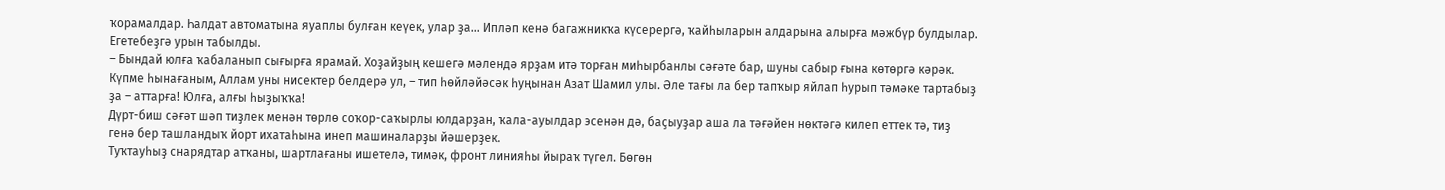ҡорамалдар. Һалдат автоматына яуаплы булған кеүек, улар ҙа... Ипләп кенә багажникҡа күсерергә, ҡайһыларын алдарына алырға мәжбүр булдылар. Егетебеҙгә урын табылды.
– Бындай юлға ҡабаланып сығырға ярамай. Хоҙайҙың кешегә мәлендә ярҙам итә торған миһырбанлы сәғәте бар, шуны сабыр ғына көтөргә кәрәк. Күпме һынағаным, Аллам уны нисектер белдерә ул, – тип һөйләйәсәк һуңынан Азат Шамил улы. Әле тағы ла бер тапҡыр яйлап һурып тәмәке тартабыҙ ҙа – аттарға! Юлға, алғы һыҙыҡҡа!
Дүрт-биш сәғәт шәп тиҙлек менән төрлө соҡор-саҡырлы юлдарҙан, ҡала-ауылдар эсенән дә, баҫыуҙар аша ла тәғәйен нөктәгә килеп еттек тә, тиҙ генә бер ташландыҡ йорт ихатаһына инеп машиналарҙы йәшерҙек.
Туҡтауһыҙ снарядтар атҡаны, шартлағаны ишетелә, тимәк, фронт линияһы йыраҡ түгел. Бөгөн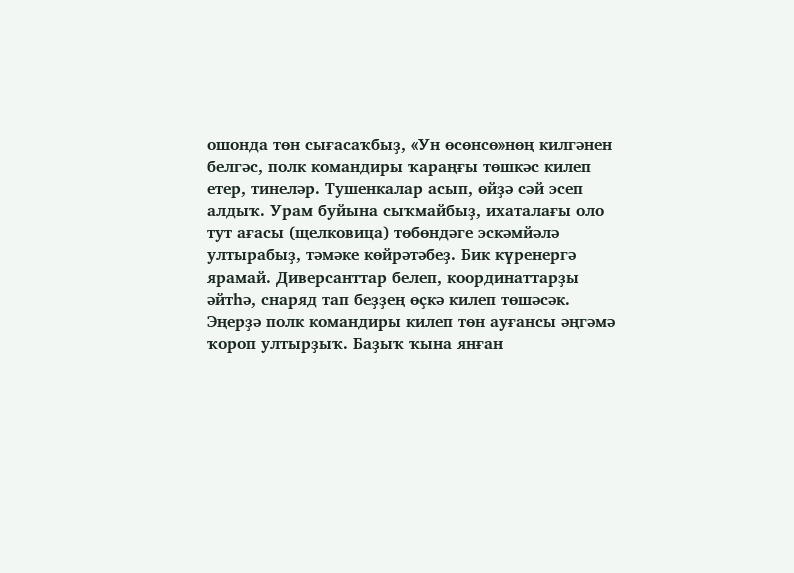ошонда төн сығасаҡбыҙ, «Ун өсөнсө»нөң килгәнен белгәс, полк командиры ҡараңғы төшкәс килеп етер, тинеләр. Тушенкалар асып, өйҙә сәй эсеп алдыҡ. Урам буйына сыҡмайбыҙ, ихаталағы оло тут ағасы (щелковица) төбөндәге эскәмйәлә ултырабыҙ, тәмәке көйрәтәбеҙ. Бик күренергә ярамай. Диверсанттар белеп, координаттарҙы әйтһә, снаряд тап беҙҙең өҫкә килеп төшәсәк.
Эңерҙә полк командиры килеп төн ауғансы әңгәмә ҡороп ултырҙыҡ. Баҙыҡ ҡына янған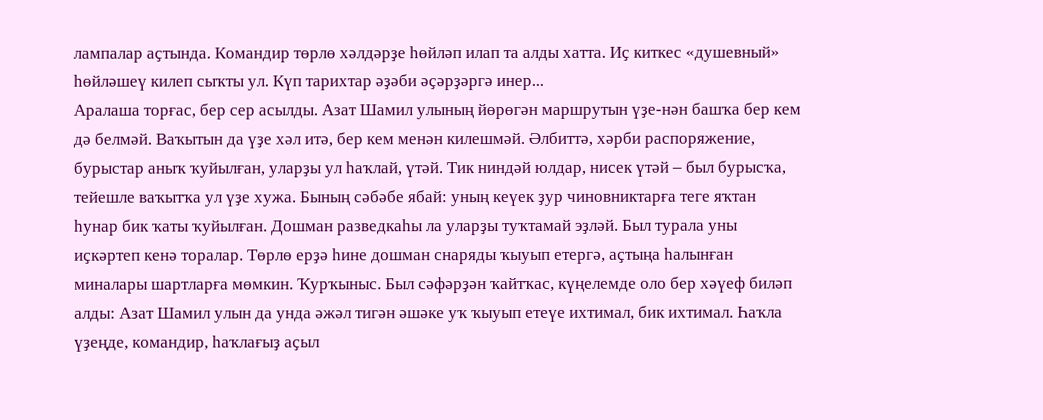лампалар аҫтында. Командир төрлө хәлдәрҙе һөйләп илап та алды хатта. Иҫ киткес «душевный» һөйләшеү килеп сыҡты ул. Күп тарихтар әҙәби әҫәрҙәргә инер...
Аралаша торғас, бер сер асылды. Азат Шамил улының йөрөгән маршрутын үҙе-нән башҡа бер кем дә белмәй. Ваҡытын да үҙе хәл итә, бер кем менән килешмәй. Әлбиттә, хәрби распоряжение, бурыстар аныҡ ҡуйылған, уларҙы ул һаҡлай, үтәй. Тик ниндәй юлдар, нисек үтәй – был бурысҡа, тейешле ваҡытҡа ул үҙе хужа. Бының сәбәбе ябай: уның кеүек ҙур чиновниктарға теге яҡтан һунар бик ҡаты ҡуйылған. Дошман разведкаһы ла уларҙы туҡтамай эҙләй. Был турала уны иҫкәртеп кенә торалар. Төрлө ерҙә һине дошман снаряды ҡыуып етергә, аҫтыңа һалынған миналары шартларға мөмкин. Ҡурҡыныс. Был сәфәрҙән ҡайтҡас, күңелемде оло бер хәүеф биләп алды: Азат Шамил улын да унда әжәл тигән әшәке уҡ ҡыуып етеүе ихтимал, бик ихтимал. Һаҡла үҙеңде, командир, һаҡлағыҙ аҫыл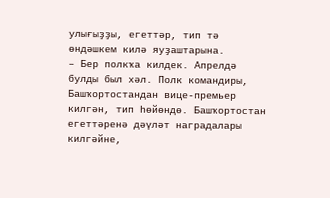улығыҙҙы, егеттәр, тип тә өндәшкем килә яуҙаштарына.
– Бер полкҡа килдек. Апрелдә булды был хәл. Полк командиры, Башҡортостандан вице-премьер килгән, тип һөйөндө. Башҡортостан егеттәренә дәүләт наградалары килгәйне,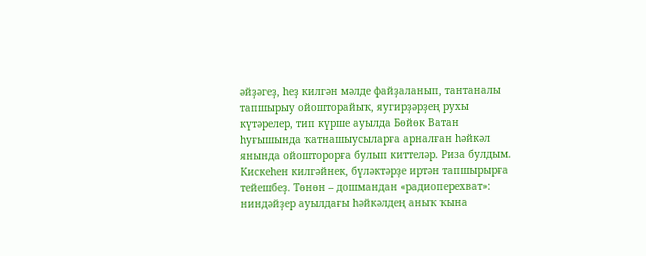әйҙәгеҙ, һеҙ килгән мәлде файҙаланып, тантаналы тапшырыу ойошторайыҡ, яугирҙәрҙең рухы күтәрелер, тип күрше ауылда Бөйөк Ватан һуғышында ҡатнашыусыларға арналған һәйкәл янында ойошторорға булып киттеләр. Риза булдым. Кискеһен килгәйнек, бүләктәрҙе иртән тапшырырға тейешбеҙ. Төнөн – дошмандан «радиоперехват»: ниндәйҙер ауылдағы һәйкәлдең аныҡ ҡына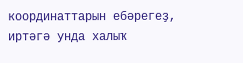координаттарын ебәрегеҙ, иртәгә унда халыҡ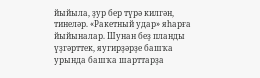йыйыла, ҙур бер түрә килгән, тинеләр. «Ракетный удар» яһарға йыйыналар. Шунан беҙ планды үҙгәрттек, яугирҙәрҙе башҡа урында башҡа шарттарҙа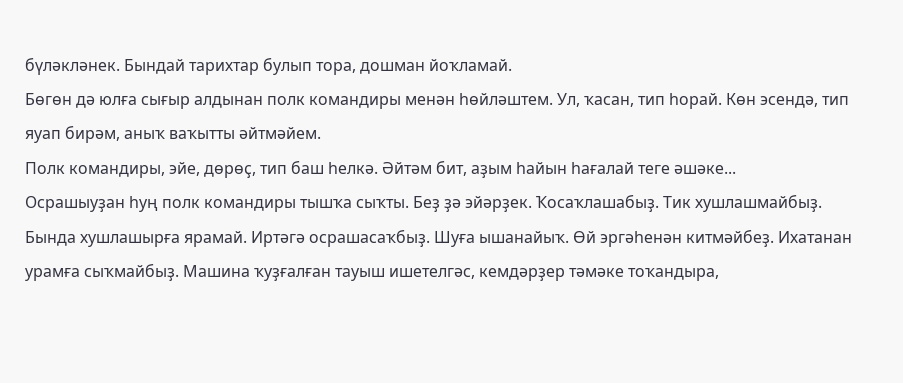бүләкләнек. Бындай тарихтар булып тора, дошман йоҡламай.
Бөгөн дә юлға сығыр алдынан полк командиры менән һөйләштем. Ул, ҡасан, тип һорай. Көн эсендә, тип яуап бирәм, аныҡ ваҡытты әйтмәйем.
Полк командиры, эйе, дөрөҫ, тип баш һелкә. Әйтәм бит, аҙым һайын һағалай теге әшәке...
Осрашыуҙан һуң полк командиры тышҡа сыҡты. Беҙ ҙә эйәрҙек. Ҡосаҡлашабыҙ. Тик хушлашмайбыҙ. Бында хушлашырға ярамай. Иртәгә осрашасаҡбыҙ. Шуға ышанайыҡ. Өй эргәһенән китмәйбеҙ. Ихатанан урамға сыҡмайбыҙ. Машина ҡуҙғалған тауыш ишетелгәс, кемдәрҙер тәмәке тоҡандыра,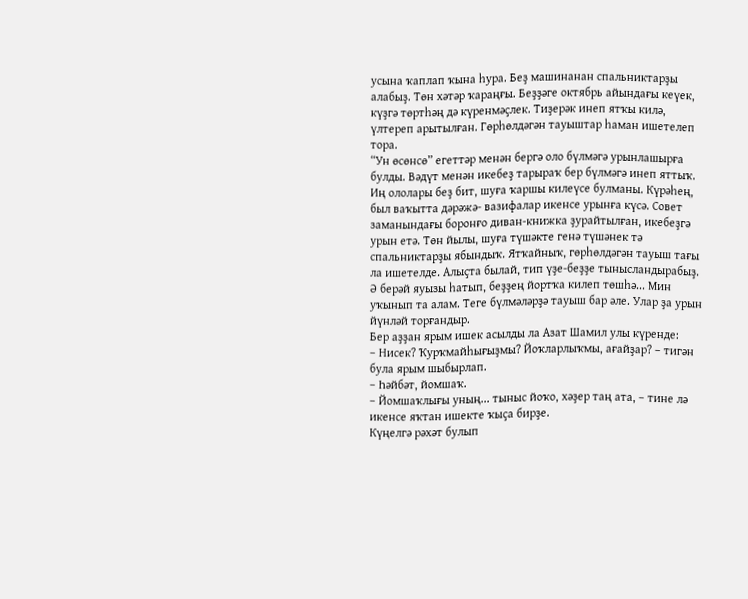усына ҡаплап ҡына һура. Беҙ машинанан спальниктарҙы алабыҙ. Төн хәтәр ҡараңғы. Беҙҙәге октябрь айындағы кеүек, күҙгә төртһәң дә күренмәҫлек. Тиҙерәк инеп ятҡы килә, үлтереп арытылған. Гөрһөлдәгән тауыштар һаман ишетелеп тора.
“Ун өсөнсө” егеттәр менән бергә оло бүлмәгә урынлашырға булды. Вәдүт менән икебеҙ тарыраҡ бер бүлмәгә инеп яттыҡ. Иң ололары беҙ бит, шуға ҡаршы килеүсе булманы. Күрәһең, был ваҡытта дәрәжә- вазифалар икенсе урынға күсә. Совет заманындағы боронғо диван-книжка ҙурайтылған, икебеҙгә урын етә. Төн йылы, шуға түшәкте генә түшәнек тә спальниктарҙы ябындыҡ. Ятҡайныҡ, гөрһөлдәгән тауыш тағы ла ишетелде. Алыҫта былай, тип үҙе-беҙҙе тынысландырабыҙ. Ә берәй яуызы һатып, беҙҙең йортҡа килеп төшһә... Мин уҡынып та алам. Теге бүлмәләрҙә тауыш бар әле. Улар ҙа урын йүнләй торғандыр.
Бер аҙҙан ярым ишек асылды ла Азат Шамил улы күренде:
– Нисек? Ҡурҡмайһығыҙмы? Йоҡларлыҡмы, ағайҙар? – тигән була ярым шыбырлап.
– Һәйбәт, йомшаҡ.
– Йомшаҡлығы уның... тыныс йоҡо, хәҙер таң ата, – тине лә икенсе яҡтан ишекте ҡыҫа бирҙе.
Күңелгә рәхәт булып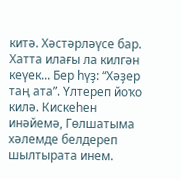китә. Хәстәрләүсе бар. Хатта илағы ла килгән кеүек... Бер һүҙ: “Хәҙер таң ата”. Үлтереп йоҡо килә. Кискеһен инәйемә, Гөлшатыма хәлемде белдереп шылтырата инем.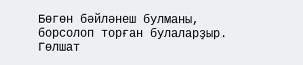Бөгөн бәйләнеш булманы, борсолоп торған булаларҙыр. Гөлшат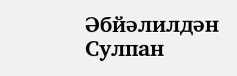Әбйәлилдән Сулпан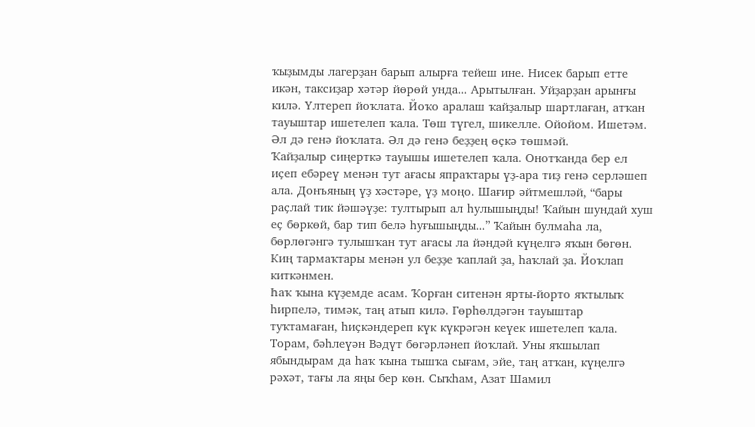ҡыҙымды лагерҙан барып алырға тейеш ине. Нисек барып етте икән, таксиҙар хәтәр йөрөй унда... Арытылған. Уйҙарҙан арынғы килә. Үлтереп йоҡлата. Йоҡо аралаш ҡайҙалыр шартлаған, атҡан тауыштар ишетелеп ҡала. Төш түгел, шикелле. Ойойом. Ишетәм. Әл дә генә йоҡлата. Әл дә генә беҙҙең өҫкә төшмәй.
Ҡайҙалыр сиңерткә тауышы ишетелеп ҡала. Онотҡанда бер ел иҫеп ебәреү менән тут ағасы япраҡтары үҙ-ара тиҙ генә серләшеп ала. Донъяның үҙ хәстәре, үҙ моңо. Шағир әйтмешләй, “бары раҫлай тик йәшәүҙе: тултырып ал һулышыңды! Ҡайын шундай хуш еҫ бөркөй, бар тип белә һуғышыңды...” Ҡайын булмаһа ла, бөрлөгәнгә тулышҡан тут ағасы ла йәндәй күңелгә яҡын бөгөн. Киң тармаҡтары менән ул беҙҙе ҡаплай ҙа, һаҡлай ҙа. Йоҡлап киткәнмен.
Һаҡ ҡына күҙемде асам. Ҡорған ситенән ярты-йорто яҡтылыҡ һирпелә, тимәк, таң атып килә. Гөрһөлдәгән тауыштар туҡтамаған, һиҫкәндереп күк күкрәгән кеүек ишетелеп ҡала. Торам, бәһлеүән Вәдүт бөгәрләнеп йоҡлай. Уны яҡшылап ябындырам да һаҡ ҡына тышҡа сығам, эйе, таң атҡан, күңелгә рәхәт, тағы ла яңы бер көн. Сыҡһам, Азат Шамил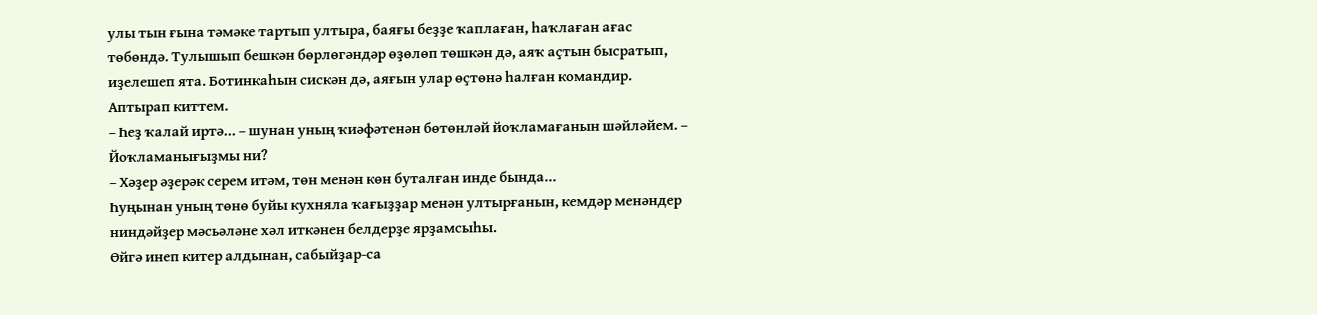улы тын ғына тәмәке тартып ултыра, баяғы беҙҙе ҡаплаған, һаҡлаған ағас төбөндә. Тулышып бешкән бөрлөгәндәр өҙөлөп төшкән дә, аяҡ аҫтын бысратып, иҙелешеп ята. Ботинкаһын сискән дә, аяғын улар өҫтөнә һалған командир. Аптырап киттем.
– Һеҙ ҡалай иртә... – шунан уның ҡиәфәтенән бөтөнләй йоҡламағанын шәйләйем. – Йоҡламанығыҙмы ни?
– Хәҙер әҙерәк серем итәм, төн менән көн буталған инде бында...
Һуңынан уның төнө буйы кухняла ҡағыҙҙар менән ултырғанын, кемдәр менәндер ниндәйҙер мәсьәләне хәл иткәнен белдерҙе ярҙамсыһы.
Өйгә инеп китер алдынан, сабыйҙар-са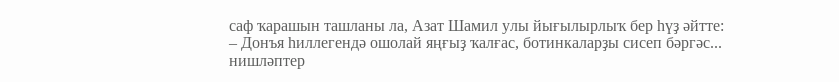саф ҡарашын ташланы ла, Азат Шамил улы йығылырлыҡ бер һүҙ әйтте:
– Донъя һиллегендә ошолай яңғыҙ ҡалғас, ботинкаларҙы сисеп бәргәс... нишләптер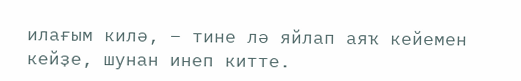илағым килә, – тине лә яйлап аяҡ кейемен кейҙе, шунан инеп китте.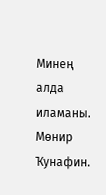Минең алда иламаны.
Мөнир Ҡунафин.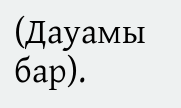(Дауамы бар).